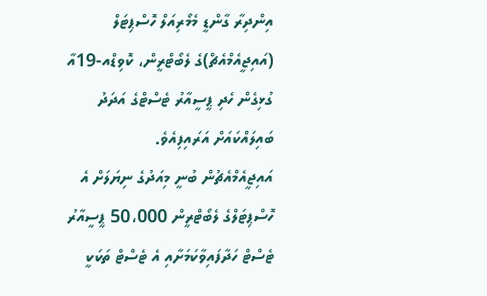އިންދިރާ ގާންޑީ މެމޯރިއަލް ހޮސްޕިޓަލް (އައިޖީއެމްއެޗް)ގެ ލެބޯޓްރީން، ކޮވިޑްއ-19އާ ގުޅިގެން ހެދި ޕީސީއާރު ޓެސްޓްގެ އަދަދު ބައިލައްކައަށް އަރައިފިއެވެ.
އައިޖީއެމްއެޗުން ބުނީ މިއަދުގެ ނިޔަލަށް އެ ހޮސްޕިޓަލްގެ ލެބޯޓްރީން 50،000 ޕީސީއާރު ޓެސްޓް ހަދާފައިވާކަމަށާއި އެ ޓެސްޓް ތަކަކީ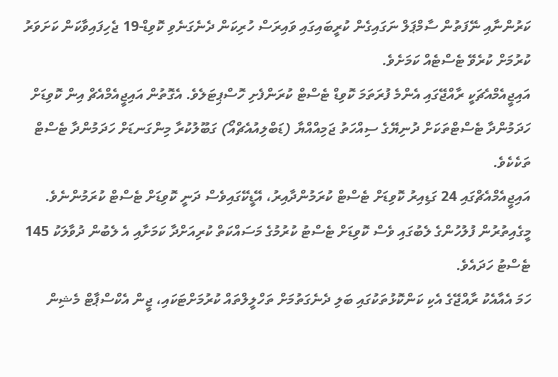ކަރުންނާއި ނޭފަތުން ސާމްޕަލް ނަގައިގެން ކުރީބައިގައި ވައިރަސް ހުރިކަން ދެނެގަނެވި ކޮވިޑް-19 ޖެހިފައިވާކަން ކަށަވަރު ކުރުމަށް ކުރެވޭ ޓެސްޓެއް ކަމަށެވެ.
އައިޖީއެމްއެޗަކީ ރާއްޖޭގައި އެންމެ ފުރަތަމަ ކޮވިޑް ޓެސްޓް ކުރަންފެށި ހޮސްޕިޓަލެވެ. އެގޮތުން އައިޖީއެމްއެޗް އިން ކޮވިޑަށް ހަދަމުންދާ ޓެސްޓްތަކަށް ދުނިޔޭގެ ސިއްހަތު ޖަމިއްއްޔާ (ޑަބްލިއުއެޗްއޯ) ގަބޫލުކުރާ މިންގަނޑަށް ހަދަމުންދާ ޓެސްޓް ތަކެކެވެ.
އައިޖީއެމްއެޗްގައި 24 ގަޑިއިރު ކޮވިޑަށް ޓެސްޓް ކުރަމުންދާއިރު، އޭޑީކޭގައިވެސް ދަނީ ކޮވިޑަށް ޓެސްޓް ކުރަމުންނެވެ.
މީގެއިތުރުން ފުލުހުންގެ ލެބުގައި ވެސް ކޮވިޑަށް ޓެސްޓު ކުރުމުގެ މަސައްކަތް ކުރިއަށްދާ ކަމަށާއި އެ ލެބުން ދުވާލަކު 145 ޓެސްޓު ހަދައެވެ.
ހަމަ އެއާއެކު ރާއްޖޭގެ އެކި ކަންކޮޅުތަކުގައި ބަލި ދެނެގަތުމަށް ތަހްލީލްތައް ކުރުމަށްޓަކައި، ޖީން އެކްސްޕާޓް މެޝިން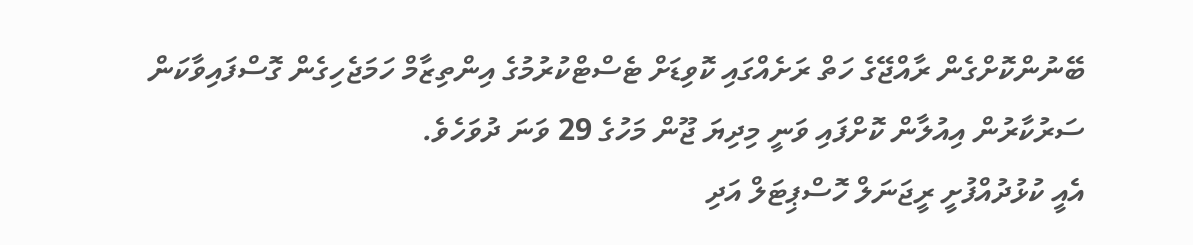ބޭނުންކޮށްގެން ރާއްޖޭގެ ހަތް ރަށެއްގައި ކޮވިޑަށް ޓެސްޓްކުރުމުގެ އިންތިޒާމް ހަމަޖެހިގެން ގޮސްފައިވާކަން ސަރުކާރުން އިއުލާން ކޮށްފައި ވަނީ މިދިޔަ ޖޫން މަހުގެ 29 ވަނަ ދުވަހެވެ.
އެއީ ކުޅުދުއްފުށީ ރީޖަނަލް ހޮސްޕިޓަލް އަދި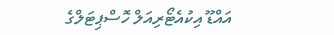އައްޑޫ އިކުއެޓޯރިއަލް ހޮސްޕިޓަލްގެ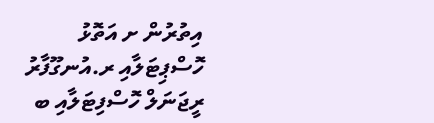އިތުރުން ށ އަތޮޅު ހޮސްޕިޓަލާއި ރ.އުނގޫފާރު ރީޖަނަލް ހޮސްފިޓަލާއި ބ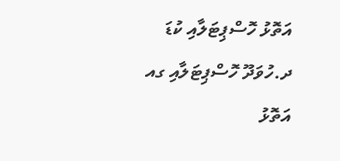އަތޮޅު ހޮސްޕިޓަލާއި ކުޑަ ދ.ހުވަދޫ ހޮސްޕިޓަލާއި ގއ އަތޮޅު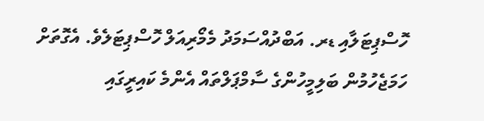ހޮސްޕިޓަލާއި ޑރ. އަބްދުއްސަމަދު މެމޯރިއަލް ހޮސްޕިޓަލެވެ. އެގޮތަށް ހަމަޖެހުމުން ބަލިމީހުންގެ ސާމްޕަލްތައް އެންމެ ކައިރީގައި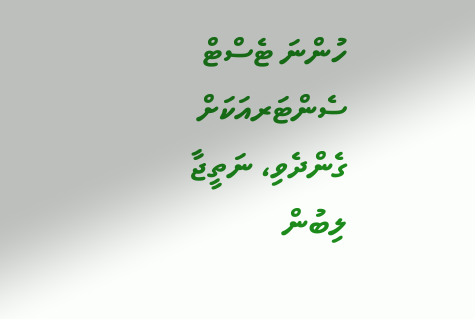ހުންނަ ޓެސްޓް ސެންޓަރއަކަށް ގެންދެވި، ނަތީޖާ ލިބުން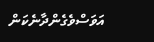އަވަސްވެގެންދާނެކަން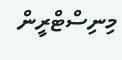މިނިސްޓްރީން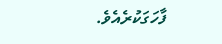ފާހަގަކުރެއެވެ.